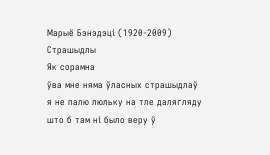Марыё Бэнэдэці (1920-2009)
Страшыдлы
Як сорамна
ўва мне няма ўласных страшыдлаў
я не палю люльку на тле далягляду
што б там ні было веру ў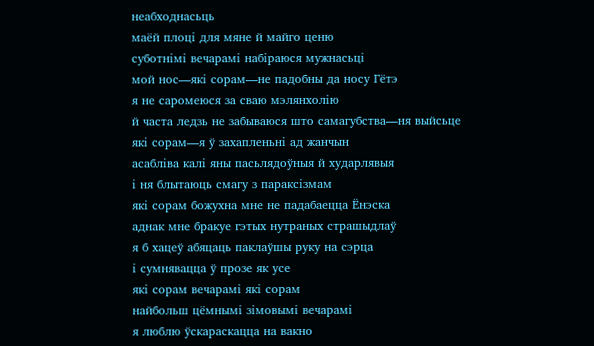неабходнасьць
маёй плоці для мяне й майго ценю
суботнімі вечарамі набіраюся мужнасьці
мой нос—які сорам—не падобны да носу Гётэ
я не саромеюся за сваю мэлянхолію
й часта ледзь не забываюся што самагубства—ня выйсьце
які сорам—я ў захапленьні ад жанчын
асабліва калі яны пасьлядоўныя й хударлявыя
і ня блытаюць смагу з параксізмам
які сорам божухна мне не падабаецца Ёнэска
аднак мне бракуе гэтых нутраных страшыдлаў
я б хацеў абяцаць паклаўшы руку на сэрца
і сумнявацца ў прозе як усе
які сорам вечарамі які сорам
найбольш цёмнымі зімовымі вечарамі
я люблю ўскараскацца на вакно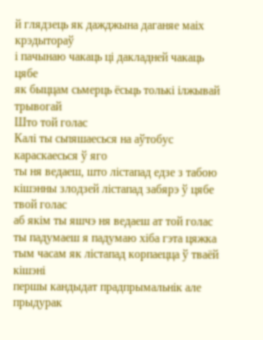й глядзець як дажджына даганяе маіх крэдытораў
і пачынаю чакаць ці дакладней чакаць цябе
як быццам сьмерць ёсьць толькі ілжывай трывогай
Што той голас
Калі ты сьпяшаесься на аўтобус караскаесься ў яго
ты ня ведаеш, што лістапад едзе з табою
кішэнны злодзей лістапад забярэ ў цябе твой голас
аб якім ты яшчэ ня ведаеш ат той голас
ты падумаеш я падумаю хіба гэта цяжка
тым часам як лістапад корпаецца ў тваёй кішэні
першы кандыдат прадпрымальнік але прыдурак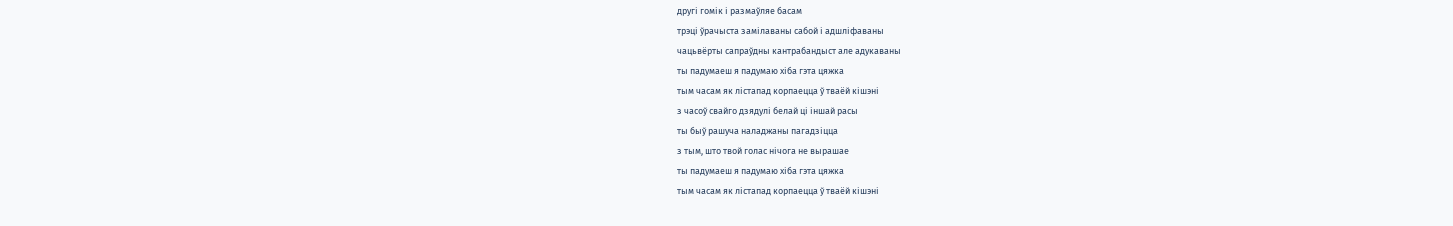другі гомік і размаўляе басам
трэці ўрачыста замілаваны сабой і адшліфаваны
чацьвёрты сапраўдны кантрабандыст але адукаваны
ты падумаеш я падумаю хіба гэта цяжка
тым часам як лістапад корпаецца ў тваёй кішэні
з часоў свайго дзядулі белай ці іншай расы
ты быў рашуча наладжаны пагадзіцца
з тым, што твой голас нічога не вырашае
ты падумаеш я падумаю хіба гэта цяжка
тым часам як лістапад корпаецца ў тваёй кішэні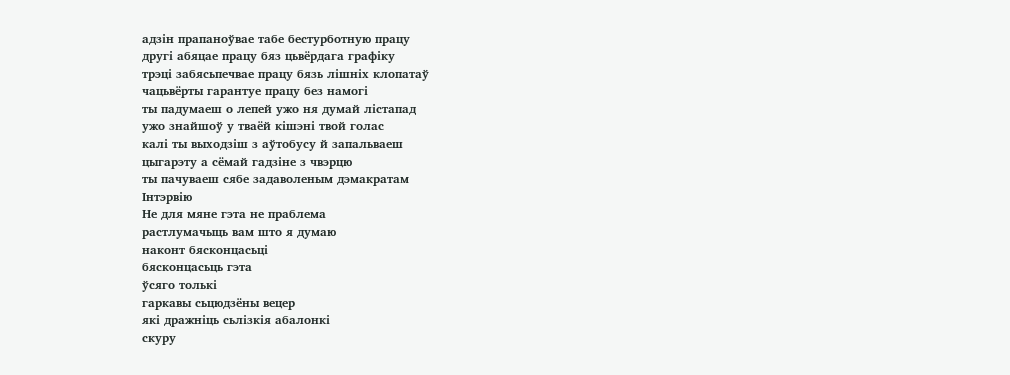адзін прапаноўвае табе бестурботную працу
другі абяцае працу бяз цьвёрдага графіку
трэці забясьпечвае працу бязь лішніх клопатаў
чацьвёрты гарантуе працу без намогі
ты падумаеш о лепей ужо ня думай лістапад
ужо знайшоў у тваёй кішэні твой голас
калі ты выходзіш з аўтобусу й запальваеш
цыгарэту а сёмай гадзіне з чвэрцю
ты пачуваеш сябе задаволеным дэмакратам
Інтэрвію
Не для мяне гэта не праблема
растлумачыць вам што я думаю
наконт бясконцасьці
бясконцасьць гэта
ўсяго толькі
гаркавы сьцюдзёны вецер
які дражніць сьлізкія абалонкі
скуру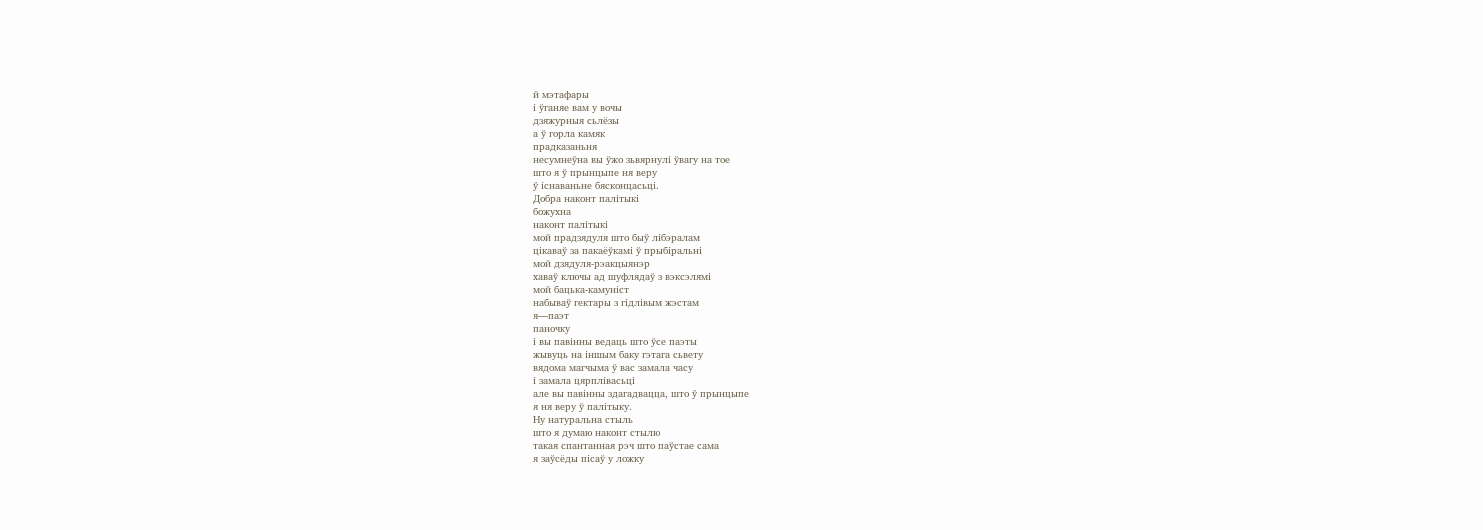й мэтафары
і ўганяе вам у вочы
дзяжурныя сьлёзы
а ў горла камяк
прадказаньня
несумнеўна вы ўжо зьвярнулі ўвагу на тое
што я ў прынцыпе ня веру
ў існаваньне бясконцасьці.
Добра наконт палітыкі
божухна
наконт палітыкі
мой прадзядуля што быў лібэралам
цікаваў за пакаёўкамі ў прыбіральні
мой дзядуля-рэакцыянэр
хаваў ключы ад шуфлядаў з вэксэлямі
мой бацька-камуніст
набываў гектары з гідлівым жэстам
я—паэт
паночку
і вы павінны ведаць што ўсе паэты
жывуць на іншым баку гэтага сьвету
вядома магчыма ў вас замала часу
і замала цярплівасьці
але вы павінны здагадвацца, што ў прынцыпе
я ня веру ў палітыку.
Ну натуральна стыль
што я думаю наконт стылю
такая спантанная рэч што паўстае сама
я заўсёды пісаў у ложку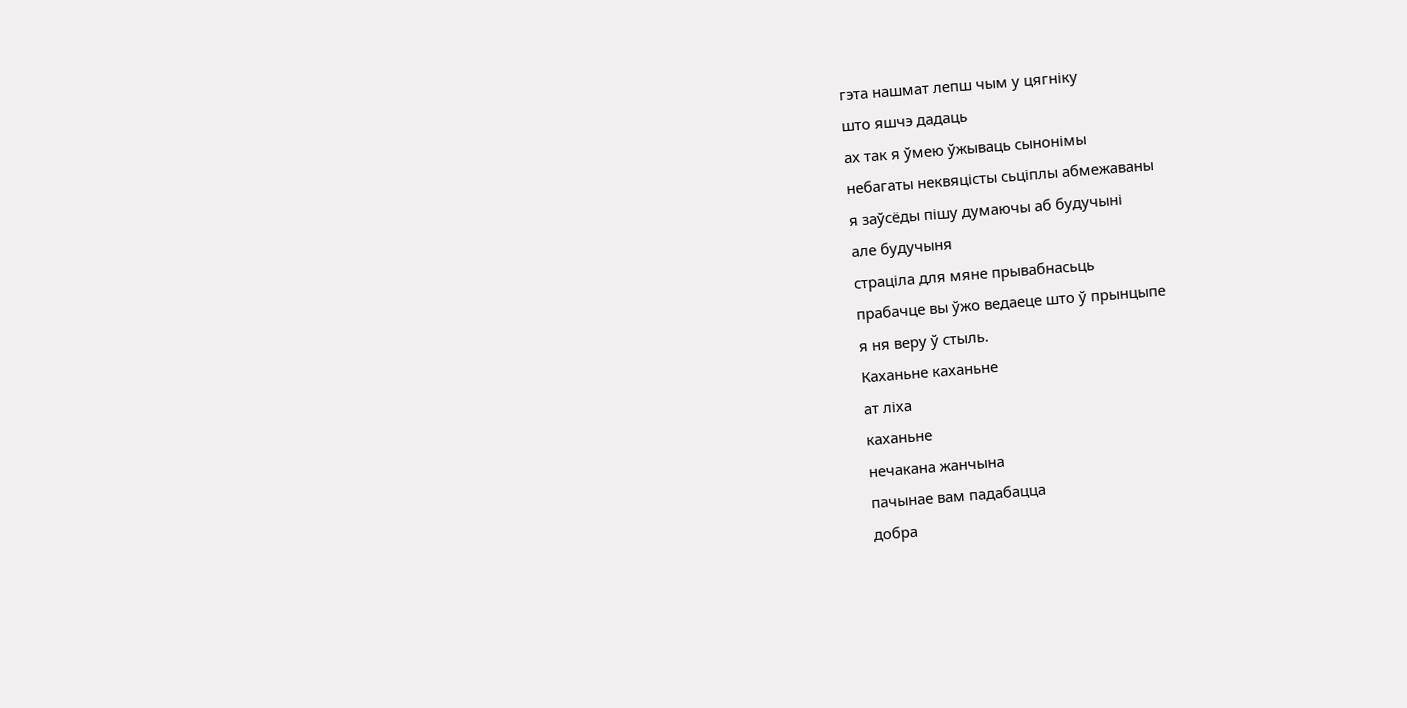гэта нашмат лепш чым у цягніку
што яшчэ дадаць
ах так я ўмею ўжываць сынонімы
небагаты неквяцісты сьціплы абмежаваны
я заўсёды пішу думаючы аб будучыні
але будучыня
страціла для мяне прывабнасьць
прабачце вы ўжо ведаеце што ў прынцыпе
я ня веру ў стыль.
Каханьне каханьне
ат ліха
каханьне
нечакана жанчына
пачынае вам падабацца
добра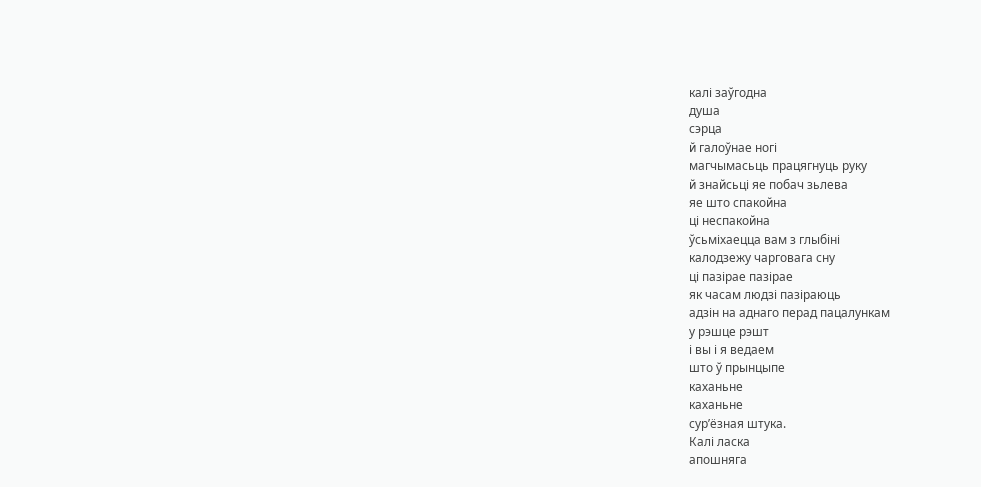калі заўгодна
душа
сэрца
й галоўнае ногі
магчымасьць працягнуць руку
й знайсьці яе побач зьлева
яе што спакойна
ці неспакойна
ўсьміхаецца вам з глыбіні
калодзежу чарговага сну
ці пазірае пазірае
як часам людзі пазіраюць
адзін на аднаго перад пацалункам
у рэшце рэшт
і вы і я ведаем
што ў прынцыпе
каханьне
каханьне
сур’ёзная штука.
Калі ласка
апошняга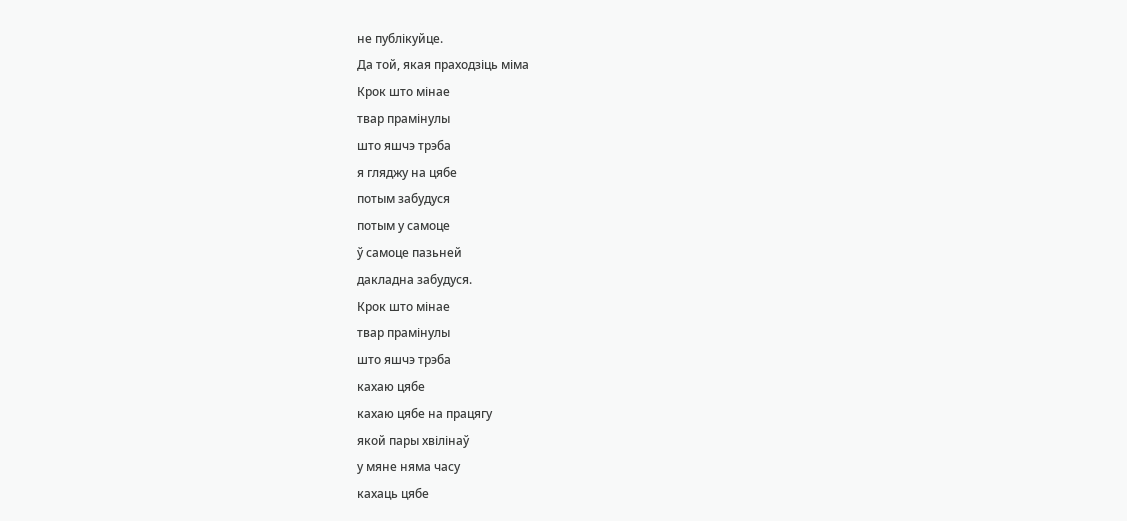не публікуйце.
Да той, якая праходзіць міма
Крок што мінае
твар прамінулы
што яшчэ трэба
я гляджу на цябе
потым забудуся
потым у самоце
ў самоце пазьней
дакладна забудуся.
Крок што мінае
твар прамінулы
што яшчэ трэба
кахаю цябе
кахаю цябе на працягу
якой пары хвілінаў
у мяне няма часу
кахаць цябе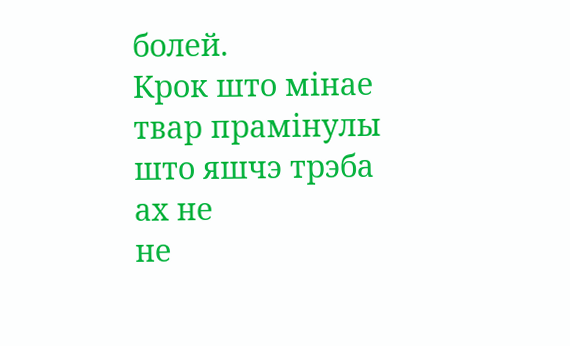болей.
Крок што мінае
твар прамінулы
што яшчэ трэба
ах не
не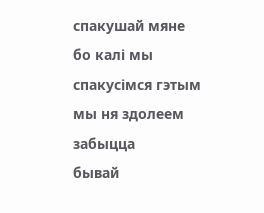спакушай мяне
бо калі мы спакусімся гэтым
мы ня здолеем забыцца
бывай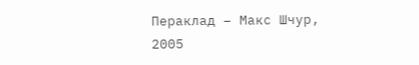Пераклад – Макс Шчур, 2005